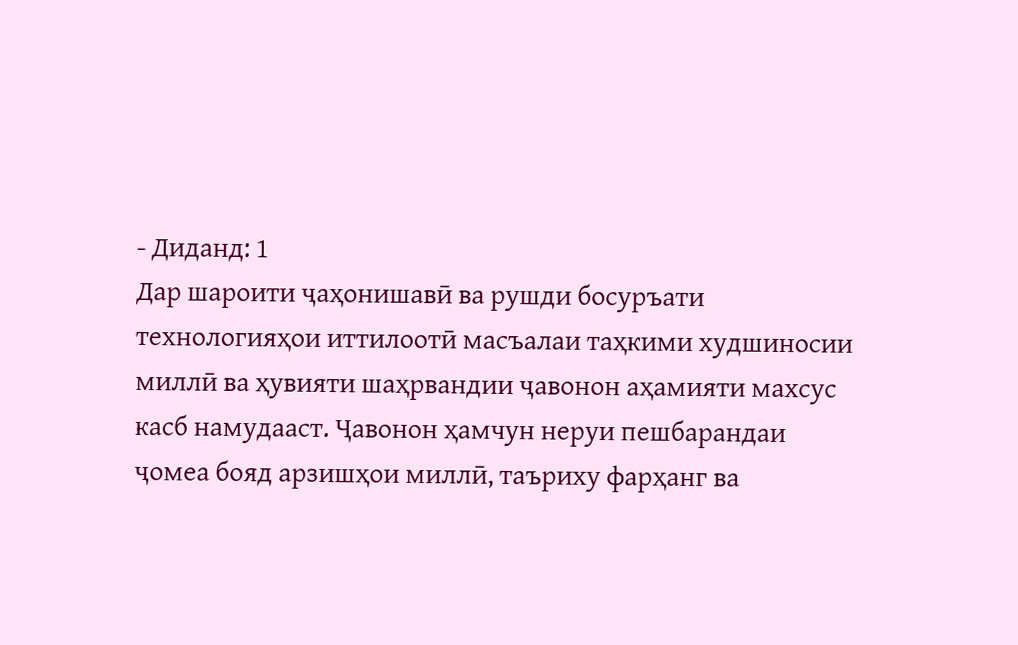- Диданд: 1
Дар шароити ҷаҳонишавӣ ва рушди босуръати технологияҳои иттилоотӣ масъалаи таҳкими худшиносии миллӣ ва ҳувияти шаҳрвандии ҷавонон аҳамияти махсус касб намудааст. Ҷавонон ҳамчун неруи пешбарандаи ҷомеа бояд арзишҳои миллӣ, таъриху фарҳанг ва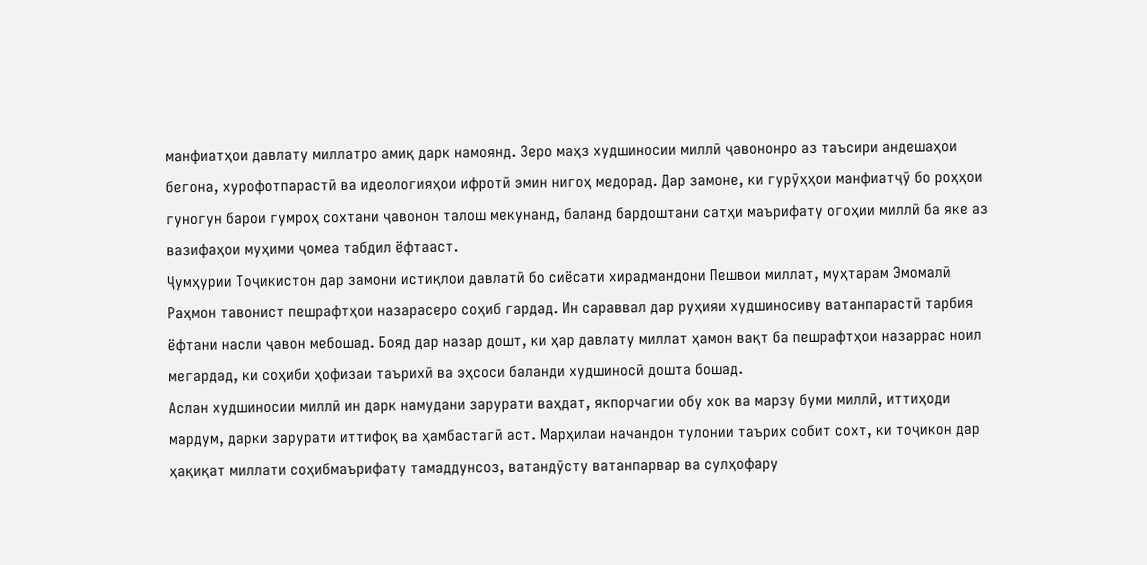манфиатҳои давлату миллатро амиқ дарк намоянд. Зеро маҳз худшиносии миллӣ ҷавононро аз таъсири андешаҳои бегона, хурофотпарастӣ ва идеологияҳои ифротӣ эмин нигоҳ медорад. Дар замоне, ки гурӯҳҳои манфиатҷӯ бо роҳҳои гуногун барои гумроҳ сохтани ҷавонон талош мекунанд, баланд бардоштани сатҳи маърифату огоҳии миллӣ ба яке аз вазифаҳои муҳими ҷомеа табдил ёфтааст.
Ҷумҳурии Тоҷикистон дар замони истиқлои давлатӣ бо сиёсати хирадмандони Пешвои миллат, муҳтарам Эмомалӣ Раҳмон тавонист пешрафтҳои назарасеро соҳиб гардад. Ин сараввал дар руҳияи худшиносиву ватанпарастӣ тарбия ёфтани насли ҷавон мебошад. Бояд дар назар дошт, ки ҳар давлату миллат ҳамон вақт ба пешрафтҳои назаррас ноил мегардад, ки соҳиби ҳофизаи таърихӣ ва эҳсоси баланди худшиносӣ дошта бошад.
Аслан худшиносии миллӣ ин дарк намудани зарурати ваҳдат, якпорчагии обу хок ва марзу буми миллӣ, иттиҳоди мардум, дарки зарурати иттифоқ ва ҳамбастагӣ аст. Марҳилаи начандон тулонии таърих собит сохт, ки тоҷикон дар ҳақиқат миллати соҳибмаърифату тамаддунсоз, ватандӯсту ватанпарвар ва сулҳофару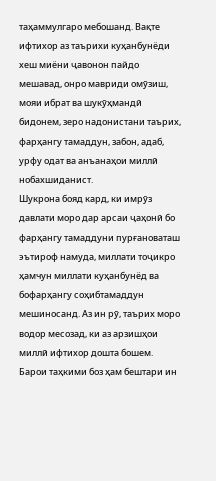таҳаммулгаро мебошанд. Вақте ифтихор аз таърихи куҳанбунёди хеш миёни ҷавонон пайдо мешавад, онро мавриди омӯзиш, мояи ибрат ва шукӯҳмандӣ бидонем, зеро надонистани таърих, фарҳангу тамаддун, забон, адаб, урфу одат ва анъанаҳои миллӣ нобахшиданист.
Шукрона бояд кард, ки имрӯз давлати моро дар арсаи ҷаҳонӣ бо фарҳангу тамаддуни пурғановаташ эътироф намуда, миллати тоҷикро ҳамчун миллати куҳанбунёд ва бофарҳангу соҳибтамаддун мешиносанд. Аз ин рӯ, таърих моро водор месозад, ки аз арзишҳои миллӣ ифтихор дошта бошем. Барои таҳкими боз ҳам бештари ин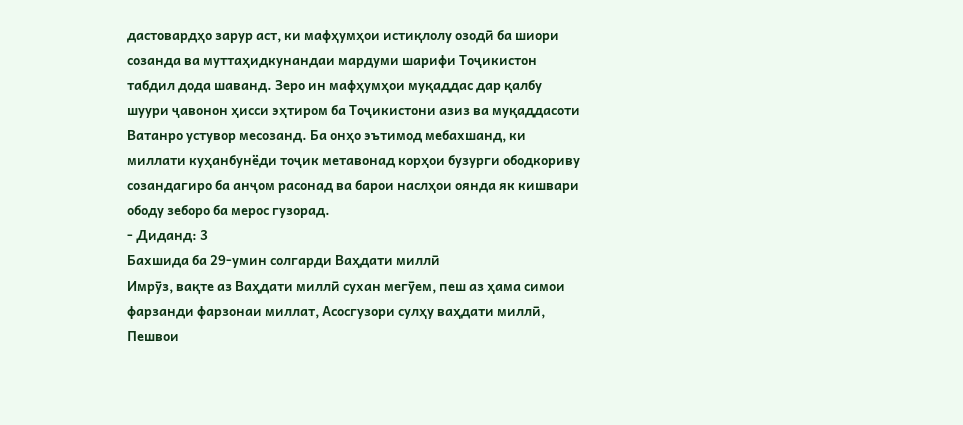дастовардҳо зарур аст, ки мафҳумҳои истиқлолу озодӣ ба шиори созанда ва муттаҳидкунандаи мардуми шарифи Тоҷикистон табдил дода шаванд. Зеро ин мафҳумҳои муқаддас дар қалбу шуури ҷавонон ҳисси эҳтиром ба Тоҷикистони азиз ва муқаддасоти Ватанро устувор месозанд. Ба онҳо эътимод мебахшанд, ки миллати куҳанбунёди тоҷик метавонад корҳои бузурги ободкориву созандагиро ба анҷом расонад ва барои наслҳои оянда як кишвари ободу зеборо ба мерос гузорад.
- Диданд: 3
Бахшида ба 29-умин солгарди Ваҳдати миллӣ
Имрӯз, вақте аз Ваҳдати миллӣ сухан мегӯем, пеш аз ҳама симои фарзанди фарзонаи миллат, Асосгузори сулҳу ваҳдати миллӣ, Пешвои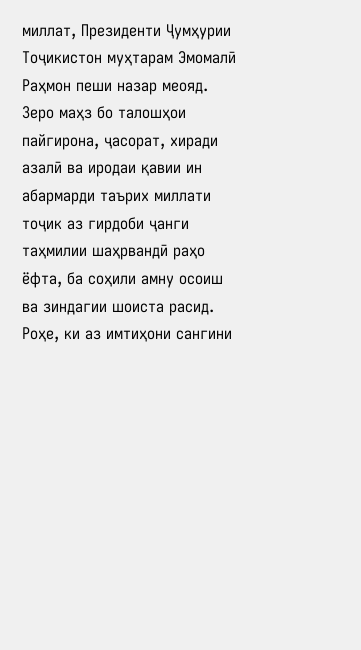миллат, Президенти Ҷумҳурии Тоҷикистон муҳтарам Эмомалӣ Раҳмон пеши назар меояд. Зеро маҳз бо талошҳои пайгирона, ҷасорат, хиради азалӣ ва иродаи қавии ин абармарди таърих миллати тоҷик аз гирдоби ҷанги таҳмилии шаҳрвандӣ раҳо ёфта, ба соҳили амну осоиш ва зиндагии шоиста расид. Роҳе, ки аз имтиҳони сангини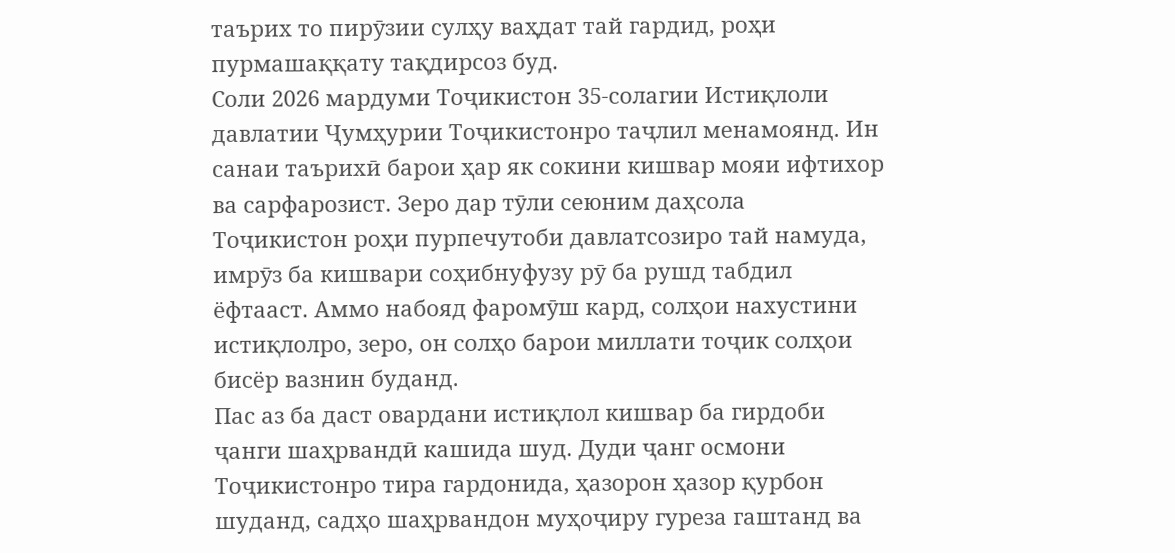таърих то пирӯзии сулҳу ваҳдат тай гардид, роҳи пурмашаққату тақдирсоз буд.
Соли 2026 мардуми Тоҷикистон 35-солагии Истиқлоли давлатии Ҷумҳурии Тоҷикистонро таҷлил менамоянд. Ин санаи таърихӣ барои ҳар як сокини кишвар мояи ифтихор ва сарфарозист. Зеро дар тӯли сеюним даҳсола Тоҷикистон роҳи пурпечутоби давлатсозиро тай намуда, имрӯз ба кишвари соҳибнуфузу рӯ ба рушд табдил ёфтааст. Аммо набояд фаромӯш кард, солҳои нахустини истиқлолро, зеро, он солҳо барои миллати тоҷик солҳои бисёр вазнин буданд.
Пас аз ба даст овардани истиқлол кишвар ба гирдоби ҷанги шаҳрвандӣ кашида шуд. Дуди ҷанг осмони Тоҷикистонро тира гардонида, ҳазорон ҳазор қурбон шуданд, садҳо шаҳрвандон муҳоҷиру гуреза гаштанд ва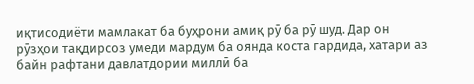иқтисодиёти мамлакат ба буҳрони амиқ рӯ ба рӯ шуд. Дар он рӯзҳои тақдирсоз умеди мардум ба оянда коста гардида, хатари аз байн рафтани давлатдории миллӣ ба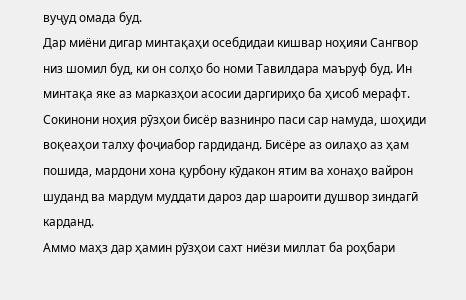вуҷуд омада буд.
Дар миёни дигар минтақаҳи осебдидаи кишвар ноҳияи Сангвор низ шомил буд, ки он солҳо бо номи Тавилдара маъруф буд. Ин минтақа яке аз марказҳои асосии даргириҳо ба ҳисоб мерафт. Сокинони ноҳия рӯзҳои бисёр вазнинро паси сар намуда, шоҳиди воқеаҳои талху фоҷиабор гардиданд. Бисёре аз оилаҳо аз ҳам пошида, мардони хона қурбону кӯдакон ятим ва хонаҳо вайрон шуданд ва мардум муддати дароз дар шароити душвор зиндагӣ карданд.
Аммо маҳз дар ҳамин рӯзҳои сахт ниёзи миллат ба роҳбари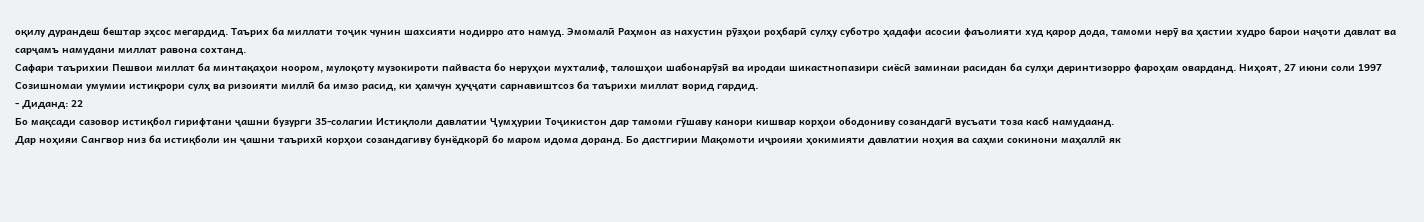оқилу дурандеш бештар эҳсос мегардид. Таърих ба миллати тоҷик чунин шахсияти нодирро ато намуд. Эмомалӣ Раҳмон аз нахустин рӯзҳои роҳбарӣ сулҳу суботро ҳадафи асосии фаъолияти худ қарор дода, тамоми нерӯ ва ҳастии худро барои наҷоти давлат ва сарҷамъ намудани миллат равона сохтанд.
Сафари таърихии Пешвои миллат ба минтақаҳои ноором, мулоқоту музокироти пайваста бо неруҳои мухталиф, талошҳои шабонарӯзӣ ва иродаи шикастнопазири сиёсӣ заминаи расидан ба сулҳи деринтизорро фароҳам оварданд. Ниҳоят, 27 июни соли 1997 Созишномаи умумии истиқрори сулҳ ва ризоияти миллӣ ба имзо расид, ки ҳамчун ҳуҷҷати сарнавиштсоз ба таърихи миллат ворид гардид.
- Диданд: 22
Бо мақсади сазовор истиқбол гирифтани ҷашни бузурги 35-солагии Истиқлоли давлатии Ҷумҳурии Тоҷикистон дар тамоми гӯшаву канори кишвар корҳои ободониву созандагӣ вусъати тоза касб намудаанд.
Дар ноҳияи Сангвор низ ба истиқболи ин ҷашни таърихӣ корҳои созандагиву бунёдкорӣ бо маром идома доранд. Бо дастгирии Мақомоти иҷроияи ҳокимияти давлатии ноҳия ва саҳми сокинони маҳаллӣ як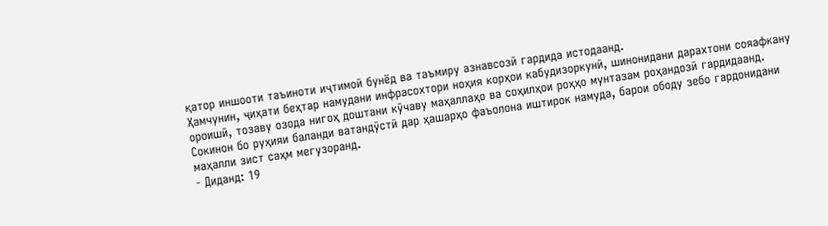қатор иншооти таъиноти иҷтимоӣ бунёд ва таъмиру азнавсозӣ гардида истодаанд.
Ҳамчунин, ҷиҳати беҳтар намудани инфрасохтори ноҳия корҳои кабудизоркунӣ, шинонидани дарахтони сояафкану ороишӣ, тозаву озода нигоҳ доштани кӯчаву маҳаллаҳо ва соҳилҳои роҳҳо мунтазам роҳандозӣ гардидаанд. Сокинон бо руҳияи баланди ватандӯстӣ дар ҳашарҳо фаъолона иштирок намуда, барои ободу зебо гардонидани маҳалли зист саҳм мегузоранд.
- Диданд: 19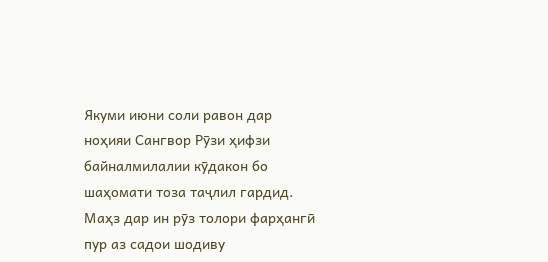Якуми июни соли равон дар ноҳияи Сангвор Рӯзи ҳифзи байналмилалии кӯдакон бо шаҳомати тоза таҷлил гардид. Маҳз дар ин рӯз толори фарҳангӣ пур аз садои шодиву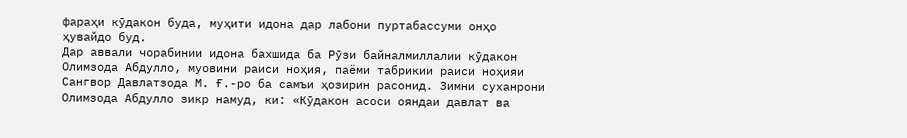фараҳи кӯдакон буда, муҳити идона дар лабони пуртабассуми онҳо ҳувайдо буд.
Дар аввали чорабинии идона бахшида ба Рӯзи байналмиллалии кӯдакон Олимзода Абдулло, муовини раиси ноҳия, паёми табрикии раиси ноҳияи Сангвор Давлатзода М. Ғ.-ро ба самъи ҳозирин расонид. Зимни суханрони Олимзода Абдулло зикр намуд, ки: «Кӯдакон асоси ояндаи давлат ва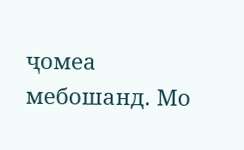ҷомеа мебошанд. Мо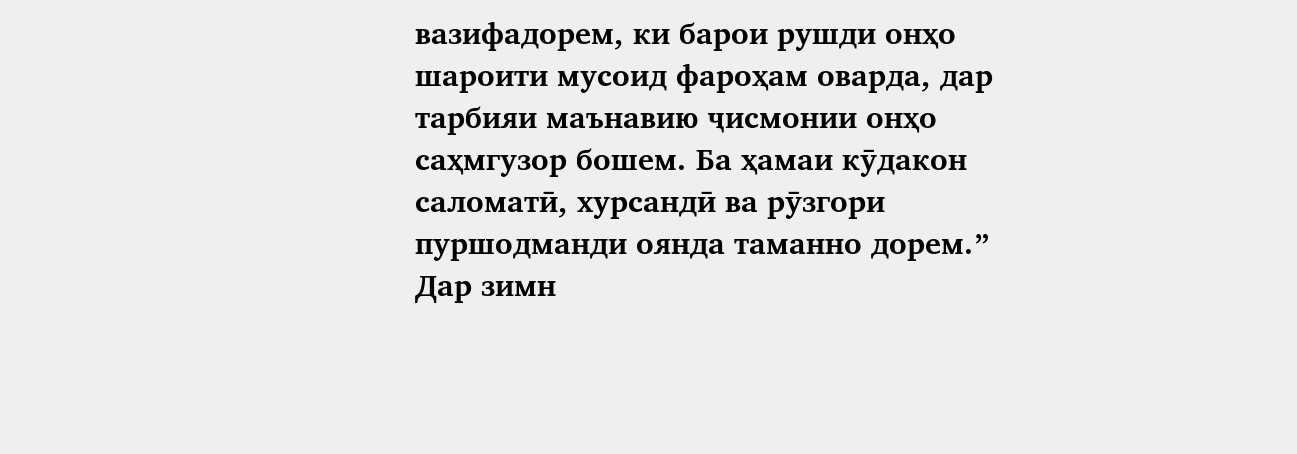вазифадорем, ки барои рушди онҳо шароити мусоид фароҳам оварда, дар тарбияи маънавию ҷисмонии онҳо саҳмгузор бошем. Ба ҳамаи кӯдакон саломатӣ, хурсандӣ ва рӯзгори пуршодманди оянда таманно дорем.”
Дар зимн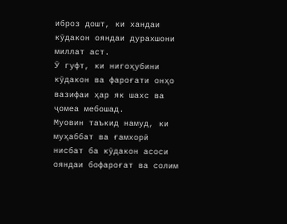иброз дошт, ки хандаи кӯдакон ояндаи дурахшони миллат аст.
Ӯ гуфт, ки нигоҳубини кӯдакон ва фароғати онҳо вазифаи ҳар як шахс ва ҷомеа мебошад.
Муовин таъкид намуд, ки муҳаббат ва ғамхорӣ нисбат ба кӯдакон асоси ояндаи бофароғат ва солим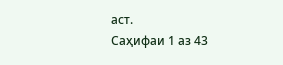аст.
Саҳифаи 1 аз 43